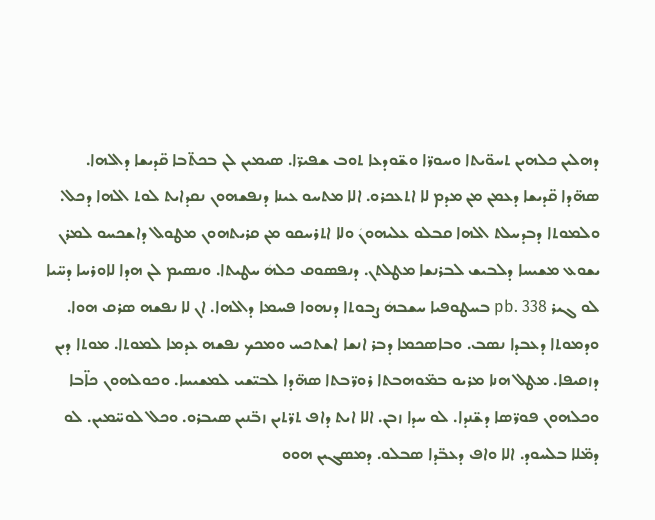ܕܗܠܝܢ ܟܠܗܝܢ ܬܚܘ̈ܝܬܐ ܘܚܘܪ̈ܐ ܘܫ̈ܘܕܥܐ ܬܘܒ ܫܦܝܪ̈ܐ. ܣܝܡܝܢ ܠܢ ܒܟܬ̈ܒܐ ܩ̈ܕܝܫܐ ܕܐܠܗܐ. ܣܗ̈ܕܐ ܩ̈ܕܝܫܐ ܕܥܡܢ ܡܢ ܡܕܡ ܠܐ ܐܬܥܟܪܘ. ܐܠܐ ܡܬܚܘ ܥܝܢܐ ܕܢܦܫܗܘܢ ܢܩܕܐܝܬ ܠܘܬ ܐܠܗܐ ܕܟܠ. ܘܠܡܘܬܐ ܕܒܕܚܠܬ ܐܠܗܐ ܩܒܠܘ ܥܠܝܗܘܢܿ ܘܠܐ ܐܬܪܚܩܘ ܡܢ ܩܪܝܬܗܘܢ ܡܛܘܠ ܕܐܫܟܚܘ ܠܡܪܢ ܝܫܘܥ ܡܫܝܚܐ ܕܠܒܝܫ ܠܒܪܢܫܐ ܡܛܠܬܢ. ܕܢܦܣܘܩ ܟܠܗܿ ܚܛܝܬܐ. ܘܢܣܝܡ ܠܢ ܗܕܐ ܠܐܘܪܚܐ ܕܚ̈ܝܐ ܠܘ ܓܝܪ pb. 338 ܒܚܛܘܦܝܐ ܚܫܒܗܿ ܨܒܘܬܐ ܕܢܗܘܐ ܦܚܡܐ ܕܐܠܗܐ. ܐܢ ܠܐ ܢܦܫܗ ܣܪܩ ܗܘܐ. ܘܕܡܘܬܐ ܕܥܒܕܐ ܢܣܒ. ܘܒܐܣܟܡܐ ܕܒܪ ܐܢܫܐ ܐܫܬܟܚ ܘܡܟܟ ܢܦܫܗ ܥܕܡܐ ܠܡܘܬܐ. ܡܘܬܐ ܕܝܢ ܕܙܩܝܦܐ. ܡܛܠ ܗܢܐ ܡܪܝܘ ܒܡ̈ܘܗܒܬܐ ܪܘܪ̈ܒܬܐ ܣܗ̈ܕܐ ܠܒܝ̈ܫܝ ܠܡܫܝܚܐ. ܘܟܘܠܗܘܢ ܟܐ̈ܒܐ ܘܟܠܗܘܢ ܦܘܪ̈ܣܐ ܕܫ̈ܢܕܐ. ܠܘ ܚܕܐ ܙܒܢ. ܐܠܐ ܐܝܬ ܕܐܦ ܬܪ̈ܬܝܢ ܙܒ̈ܢܝܢ ܣܝܒܪܘ. ܘܟܠ ܠܘܚ̈ܡܝܢ. ܠܘ ܕܡ̈ܠܐ ܒܠܚܘܕ. ܐܠܐ ܘܐܦ ܕܥܒ̈ܕܐ ܣܒܠܘ. ܕܡܣܓܝܢ ܗܘܘ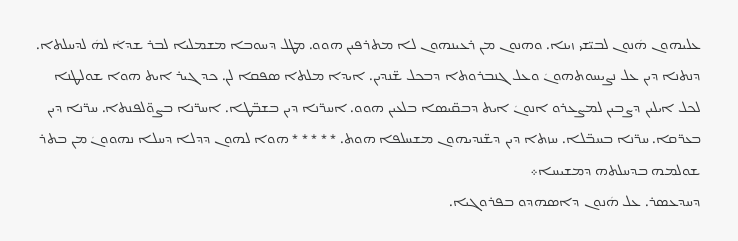ܥܠܝܗܘܢ ܗܿܢܘܢ ܠܒܝ̈ܫܝ ܙܝܢܐ. ܘܗܢܘܢ ܡܢ ܪܥܝܢܗܘܢ ܠܐ ܡܬܪܦܝܢ ܗܘܘ. ܡܛܠ ܕܚܘܒܐ ܡܫܡܠܝܐ ܠܒܪ ܫܕܐܿ ܠܗܿ ܠܕܚܠܬܐ. ܕܢܬܢܐ ܕܝܢ ܥܠ ܢܨܝܚܘܬܗܘܢܿ ܘܥܠ ܓܢܒܪܘܬܐ ܕܒܟܠ ܫ̈ܢܕܝܢ. ܐܝܕܐ ܡܠܬܐ ܣܦܩܐ ܠܢ. ܟܕ ܓܝܪ ܐܝܬ ܗܘܐ ܫܘܠܛܢܐ ܠܟܠ ܐܝܠܝܢ ܕܨܒܝܢ ܠܡܨܥܪܘ ܐܢܘܢܿ ܐܝܬ ܕܒܩ̈ܝܣܐ ܒܠܥܝܢ ܗܘܘ. ܐܚܪ̈ܢܐ ܕܝܢ ܒܫܒ̈ܛܐ. ܐܚܪ̈ܢܐ ܒܨܘ̈ܠܦܢܬܐ. ܚܪ̈ܢܐ ܕܝܢ ܒܥܪ̈ܩܐ. ܚܪ̈ܢܐ ܒܚܒ̈ܠܐ. ܚܙܬܐ ܕܝܢ ܕܫ̈ܢܕܝܗܘܢ ܡܫܚܠܦܐ ܗܘܬ. * * * * * ܗܘܐ ܠܗܘܢ ܕܕܠܐ ܕܚܠܐ ܢܗܘܘܢܿ ܡܢ ܒܬܪ ܫܘܠܡܗ ܒܕܚܠܬܗ ܕܡܫܝܚܐ܀
ܕܚܕܥܣܪ. ܥܠ ܗܿܢܘܢ ܕܐܣܗܕܘ ܒܦܪܘܓܝܐ.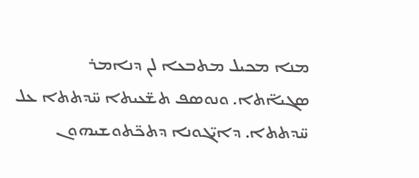ܡܢܐ ܡܟܝܠ ܡܬܒܥܐ ܠܢ ܕܢܐܡܪ ܣܓܝܐ̈ܬܐ. ܘܢܘܣܦ ܬܫ̈ܥܝܬܐ ܚ̈ܕܬܬܐ ܥܠ ܚ̈ܕܬܬܐ. ܕܐܝ̈ܓܘܢܐ ܕܬܟ̈ܬܘܫܝܗܘܢ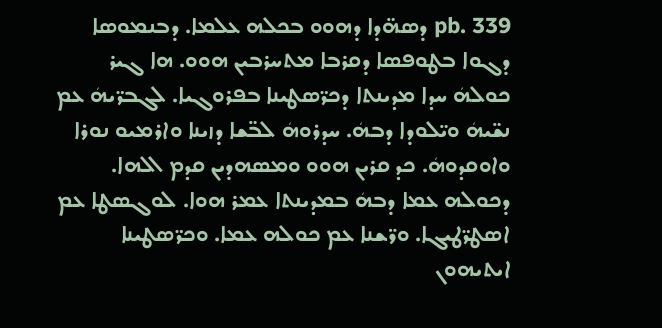pb. 339 ܕܣܗ̈ܕܐ ܕܗܘܘ ܒܟܠܗ ܥܠܡܐ. ܕܒܢܡܘܣܐ ܕܓܘܐ ܒܛܘܦܣܐ ܕܩܪܒܐ ܡܬܚܪܒܝܢ ܗܘܘ. ܗܐ ܓܝܪ ܟܘܠܗܿ ܚܕܐ ܡܕܝܢܬܐ ܕܟܪ̈ܣܛܝܢܐ ܒܦܪܘܓܝܐ. ܠܓܒܪ̈ܝܗܿ ܥܡ ܢܫ̈ܝܗܿ ܘܝ̈ܠܘܕܐ ܕܒܗܿ. ܚܕܪܘܗܿ ܠܒ̈ܫܐ ܕܙܝܢܐ ܘܐܪܡܝܘ ܢܘܪܐ ܘܐܘܩܕܘܗܿ. ܟܕ ܩܪܝܢ ܗܘܘ ܘܡܣܗܕܝܢ ܩܕܡ ܐܠܗܐ. ܕܟܘܠܗ ܥܡܐ ܕܒܗܿ ܒܡܕܝܢܬܐ ܥܡܪ ܗܘܐ. ܠܘܓܣܛܐ ܥܡ ܐܣܛܪ̈ܛܝܓܐ. ܘܪ̈ܫܢܐ ܥܡ ܟܘܠܗ ܥܡܐ. ܘܟܪ̈ܣܛܝܢܐ ܐܝܬܝܗܘܢ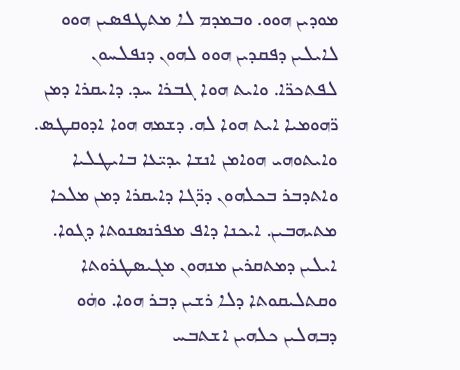ܡܘܕܝܢ ܗܘܘ. ܘܒܡܕܡ ܠܐ ܡܬܛܦܣܝܢ ܗܘܘ ܠܐܝܠܝܢ ܕܦܩܕܝܢ ܗܘܘ ܠܗܘܢ ܕܢܦܠܚܘܢ ܠܦܬܟܪ̈ܐ. ܘܐܝܬ ܗܘܐ ܓܒܪܐ ܚܕ. ܕܐܝܩܪܐ ܕܡܢ ܪ̈ܗܘܡܝܐ ܐܝܬ ܗܘܐ ܠܗ. ܕܫܡܗ ܗܘܐ ܐܕܘܩܛܣ. ܘܐܝܬܘܗܝ ܗܘܐܡܢ ܐܢܫܐ ܝܕܝ̈ܥܐ ܒܐܝܛܠܝܐ ܘܐܬܕܒܪ ܒܟܠܗܘܢ ܕܪ̈ܓܐ ܕܐܝܩܪܐ ܕܡܢ ܡܠܟܐ ܡܬܝܗܒܝܢ. ܐܝܟܢܐ ܕܐܦ ܡܦܪܢܣܢܘܬܐ ܕܓܘܐ. ܐܝܠܝܢ ܕܡܬܩܪܝܢ ܡܢܗܘܢ ܡܓܝܣܛܪܘܬܐ ܘܩܬܠܝܩܘܬܐ ܕܠܐ ܪܫܝܢ ܕܒܪ ܗܘܐ. ܘܗܿܘ ܕܒܗܠܝܢ ܟܠܗܝܢ ܐܫܬܒܚ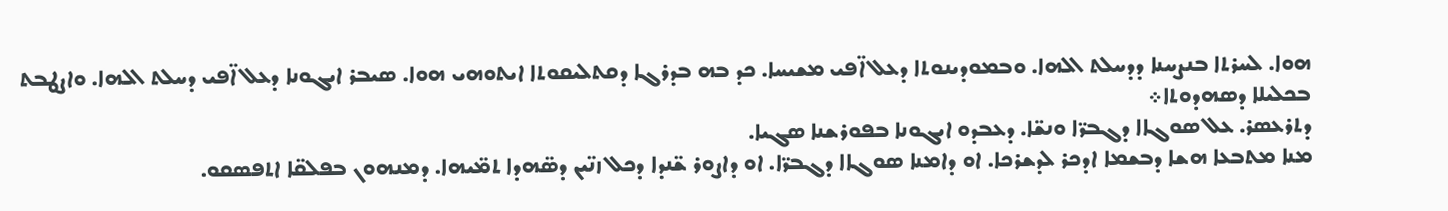ܗܘܐ. ܠܚܪܬܐ ܒܢܨܚܢܐ ܕܕܚܠܬ ܐܠܗܐ. ܘܒܡܘܕܝܢܘܬܐ ܕܥܠ ܐ̈ܦܝ ܡܫܝܚܐ. ܟܕ ܒܗ ܒܕܪܓܐ ܕܩܬܠܝܩܘܬܐ ܐܝܬܘܗܝ ܗܘܐ. ܣܝܒܪ ܐܝܓܘܢܐ ܕܥܠ ܐ̈ܦܝ ܕܚܠܬ ܐܠܗܐ. ܘܐܨܛܒܬ ܒܟܠܝܠܐ ܕܣܗܕܘܬܐ܀
ܕܬܪܥܣܪ. ܥܠ ܣܘܓܐܐ ܕܓܒܪ̈ܐ ܘܢܫ̈ܐ. ܕܥܒܕܘ ܐܝܓܘܢܐ ܒܦܘܪܫܢܐ ܣܓܝܐ.
ܡܢܐ ܡܬܒܥܐ ܗܫܐ ܕܒܫܡܐ ܐܕܟܪ ܠܕܫܪܟܐ. ܐܘ ܕܐܡܢܐ ܣܘܓܐܐ ܕܓܒܪ̈ܐ. ܐܘ ܕܐܨܘܪ ܫ̈ܢܕܐ ܕܟܠ ܙܢ̈ܝܢ ܕܣ̈ܗܕܐ ܬܡ̈ܝܗܐ. ܕܡܢܗܘܢ ܒܦܠܩ̈ܐ ܐܬܦܣܩܘ.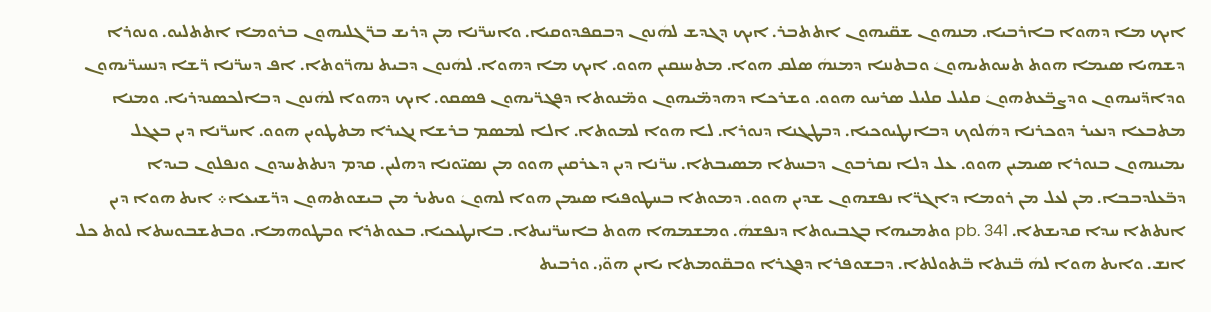ܐܝܟ ܡܐ ܕܗܘܐ ܒܐܪܒܝܐ. ܡܢܗܘܢ ܫܩ̈ܝܗܘܢ ܐܬܬܒܪ. ܐܝܟ ܕܓܕܫ ܠܗܿܢܘܢ ܕܒܩܦܕܘܩܝܐ. ܘܐܚܪ̈ܢܐ ܡܢ ܕܪܝܫ ܒܪ̈ܓܠܝܗܘܢ ܒܪܘܡܐ ܐܬܬܠܝܘ. ܘܢܘܪܐ ܕܫܗܝܐ ܣܝܡܐ ܗܘܬ ܬܚܘܬܝܗܘܢܿ ܘܒܬܢܢܐ ܕܡܢܗܿ ܣܠܩ ܗܘܐ. ܡܬܚܢܩܝܢ ܗܘܘ. ܐܝܟ ܡܐ ܕܗܘܐ. ܠܗܿܢܘܢ ܕܒܝܬ ܢܗܪ̈ܘܬܐ. ܐܦ ܕܚܪ̈ܢܐ ܪ̈ܫܐ ܕܢܚܝܪ̈ܝܗܘܢ ܘܕܐܕ̈ܢܝܗܘܢ ܘܕܨܒ̈ܥܬܗܘܢܿ ܩܠܝܠ ܩܠܝܠ ܣܪܚܘ ܗܘܘ. ܘܫܪܟܐ ܕܗܕܡ̈ܝܗܘܢ ܘܡ̈ܢܘܬܐ ܕܦܓܪ̈ܝܗܘܢ ܦܣܩܘ. ܐܝܟ ܕܗܘܐ ܠܗܿܢܘܢ ܕܒܐܠܟܣܢܕܪܝܐ. ܘܡܢܐ ܡܬܒܥܐ ܕܢܥܝܪ ܕܘܟܪܢܐ ܕܗܿܠܘܟ ܕܒܐܢܛܝܘܟܝܐ. ܕܒܛܓܢܐ ܕܢܘܪܐ. ܠܐ ܗܘܐ ܠܡܘܬܐ. ܐܠܐ ܠܡܣܡ ܒܪܫܐ ܢܓܝܪܐ ܡܬܛܘܝܢ ܗܘܘ. ܐܚܪ̈ܢܐ ܕܝܢ ܒܥܓܠ ܝܡܝܢܗܘܢ ܒܢܘܪܐ ܣܝܡܝܢ ܗܘܘ. ܥܠ ܕܠܐ ܢܩܪܒܘܢ ܕܒܚܬܐ ܡܣܝܒܬܐ. ܚܪ̈ܢܐ ܕܝܢ ܕܥܪܩܝܢ ܗܘܘ ܡܢ ܢܣܝ̈ܘܢܐ ܕܗܠܝܢ. ܩܕܡ ܕܢܬܬܚܕܘܢ ܘܢܦܠܘܢ ܒܝܕܐ ܕܒ̈ܥܠܕܒܒܐ. ܡܢ ܠܥܠ ܡܢ ܪܘܡܐ ܕܐܓܪ̈ܐ ܢܦܫܗܘܢ ܫܕܝܢ ܗܘܘ. ܕܡܘܬܐ ܒܚܛܘܦܝܐ ܣܝܡܢ ܗܘܐ ܠܗܘܢܿ ܘܝܬܝܪ ܡܢ ܒܝܫܘܬܗܘܢ ܕܪ̈ܫܝܥܐ܀ ܐܝܬ ܗܘܐ ܕܝܢ ܐܢܬܬܐ ܚܕܐ ܩܕܝܫܬܐ. pb. 341 ܘܬܡܝܗܐ ܒܓܒܝܘܬܐ ܕܢܦܫܗܿ. ܘܡܫܡܗܐ ܗܘܬ ܒܐܚܪ̈ܢܝܬܐ. ܒܐܢܛܝܟܝܐ. ܒܥܘܬܪܐ ܘܒܛܘܗܡܐ. ܘܒܬܫܒܘܚܬܐ ܠܘܬ ܟܠ ܐܢܫ. ܘܐܝܬ ܗܘܐ ܠܗܿ ܒ̈ܢܬܐ ܒ̈ܬܘܠܬܐ. ܕܒܫܘܦܪܐ ܕܦܓܪܐ ܘܒܩ̈ܘܡܬܐ ܝܐܝܢ ܗܘ̈ܝ. ܘܪܒܝܬ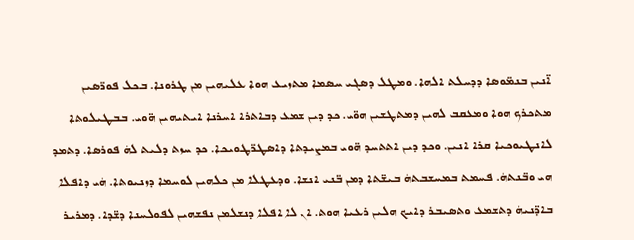ܐ̈ܢܝܢ ܒܢܡ̈ܘܣܐ ܕܕܚܠܬ ܐܠܗܐ. ܘܡܛܠ ܕܣܓܝ ܚܣܡܐ ܡܬܙܝܥ ܗܘܐ ܥܠܝܗܝܢ ܡܢ ܛܪܘܢܐ. ܒܟܠ ܦܘܪ̈ܣܝܢ ܡܬܟܪܟ ܗܘܐ ܘܡܥܩܒ ܠܗܝܢ ܕܡܬܛܫܝܢ ܗܘ̈ܝ. ܟܕ ܕܝܢ ܫܡܥ ܕܒܐܬܪܐ ܐܚܪܢܐ ܐܝܬܝܗܝܢ ܗ̈ܘܝ. ܒܒܛܝܠܘܬܐ ܠܐܢܛܝܘܟܝܐ ܩܪܐ ܐܢܝܢ. ܘܟܕ ܕܝܢ ܐܬܬܚܕ ܗ̈ܘܝ ܒܡܨܝܕܬܐ ܕܐܣܛܪ̈ܛܘܝܟܐ. ܟܕ ܚܙܬ ܕܠܝܬ ܠܗܿ ܦܘܪܣܐ. ܕܬܡܕ ܗܝ ܘܒ̈ܢܬܗܿ. ܦܚܡܬ ܒܡܚܫܒܬܗܿ ܒܝܫ̈ܬܐ ܕܡܢ ܒ̈ܢܝ ܐܢܫܐ. ܘܕܥܛܠܐ ܡܢ ܟܠܗܝܢ ܠܘܚܡܐ ܕܙܢܝܘܬܐ. ܗܿܝ ܕܐܦܠܐ ܒܐܕ̈ܢܝܗܿ ܕܬܫܡܥ ܘܬܣܝܒܪ ܕܐܝܟ ܗܠܝܢ ܪܥܝܐ ܗܘܬ. ܐܢ ܠܐ ܐܦܠܐ ܕܢܫܠܡܢ ܢܦܫܗܝܢ ܠܦܘܠܚܢܐ ܕܫ̈ܕܐ. ܕܡܪܝܪ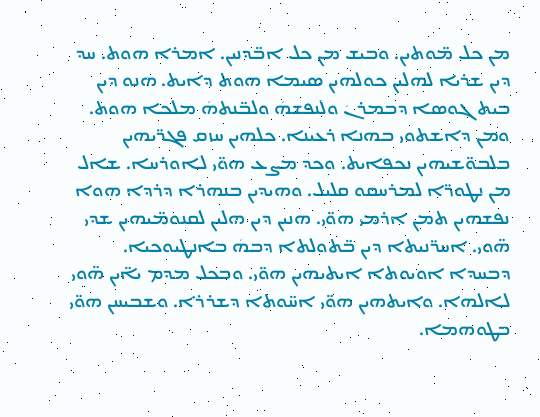ܡܢ ܟܠ ܡ̈ܘܬܝܢ. ܘܒܝܫ ܡܢ ܟܠ ܐܒ̈ܕܢܝܢ. ܐܡܪܐ ܗܘܬ. ܚܕ ܕܝܢ ܫܪܝܐ ܠܗܠܝܢ ܟܘܠܗܝܢ ܣܝܡܐ ܗܘܬ ܕܐܝܬ. ܗܢܘ ܕܝܢ ܒܝܬ ܓܘܣܐ ܕܒܡܪܢܿ ܘܠܢܦܫܗܿ ܘܠܒ̈ܢܬܗܿ ܡܠܟܐ ܗܘܬ. ܘܡܢ ܕܐܫܬܘܝ ܒܗܢܐ ܪܥܝܢܐ. ܟܠܗܝܢ ܚܙܩ ܦܓܪ̈ܝܗܝܢ ܒܠܒܘ̈ܫܝܗܝܢ ܢܟܦܐܝܬ. ܘܟܕ ܡܨܥ ܗܘ̈ܝ ܠܐܘܪܚܐ. ܫܐܠ ܡܢ ܢܛܘܪ̈ܐ ܠܡܪܚܩܘ ܩܠܝܠ. ܘܗܝܕܝܢ ܒܢܗܪܐ ܕܪܕܐ ܗܘܐ ܢܦܫܗܝܢ ܬܡܢ ܐܪܡܝ ܗܘ̈ܝ. ܗܢܝܢ ܕܝܢ ܗܠܝܢ ܠܩܢܘܡ̈ܝܗܝܢ ܫܕܝ ܗ̈ܘܝ. ܐܚܪ̈ܢܝܬܐ ܕܝܢ ܒ̈ܬܘܠܬܐ ܕܒܗܿ ܒܐܢܛܝܘܟܝܐ. ܕܒܚܕܐ ܐܘܝܘܬܐ ܐܝܬܝܗܝܢ ܗܘ̈ܝ. ܘܒܟܠ ܡܕܡ ܝܐ̈ܝܢ ܗ̈ܘܝ ܠܐܠܗܐ. ܘܐܝܬܗܝܢ ܗܘ̈ܝ ܐܚ̈ܘܬܐ ܕܫܪܪܐ. ܘܫܒܝܚܢ ܗܘ̈ܝ ܒܛܘܗܡܐ.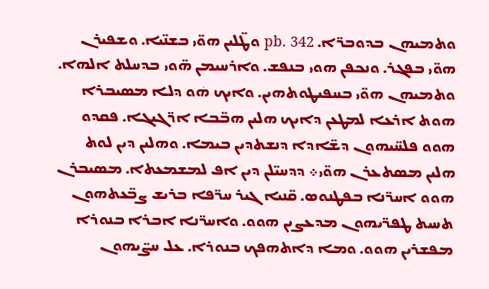ܘܬܡܝܗܢ ܒܕܘܒܪ̈ܐ. pb. 342 ܘܛ̈ܠܝܢ ܗܘ̈ܝ ܒܫܢ̈ܝܐ. ܘܫܦܝܪܢ ܗܘ̈ܝ ܒܦܓܪ. ܘܢܟܦܢ ܗܘܝ ܒܢܦܫ. ܘܐܪܚܝܡܢ ܗ̈ܘܝ ܒܕܚܠܬ ܐܠܗܐ. ܘܬܡܝܗܢ ܗܘ̈ܝ ܒܚܦܝܛܘܬܗܝܢ. ܘܐܝܟ ܗܿܘ ܕܠܐ ܡܣܝܒܪܐ ܗܘܬ ܐܪܥܐ ܠܡܛܥܢ ܕܐܝܟ ܗܠܝܢ ܗܒ̈ܒܐ ܐܪ̈ܓܝܓܐ. ܦܩܕܘ ܗܘܘ ܦܠܚ̈ܝܗܘܢ ܕܫ̈ܐܕܐ ܕܢܫܬܕܝܢ ܒܝܡܐ. ܘܗܠܝܢ ܕܝܢ ܠܘܬ ܗܠܝܢ ܡܣܬܥܪܢ ܗܘ̈ܝ܀ ܕܕܚܝ̈ܠܢ ܕܝܢ ܐܦ ܠܡܫܡܥܬܐ. ܡܣܝܒܪܢ ܗܘܘ ܐܚܪ̈ܢܐ ܒܦܛܢܘܣ. ܩ̈ܢܝܐ ܓܝܪ ܚܪ̈ܦܐ ܒܪܝܫ ܨܒ̈ܥܬܗܘܢ ܬܚܝܬ ܛܦܪ̈ܝܗܘܢ ܡܕܥܨܝܢ ܗܘܘ. ܘܐܚܪ̈ܢܐ ܐܒܪܐ ܒܢܘܪܐ ܡܦܫܪܝܢ ܗܘܘ. ܘܡܐ ܕܐܬܗܦܟ ܒܢܘܪܐ. ܥܠ ܚܨ̈ܝܗܘܢ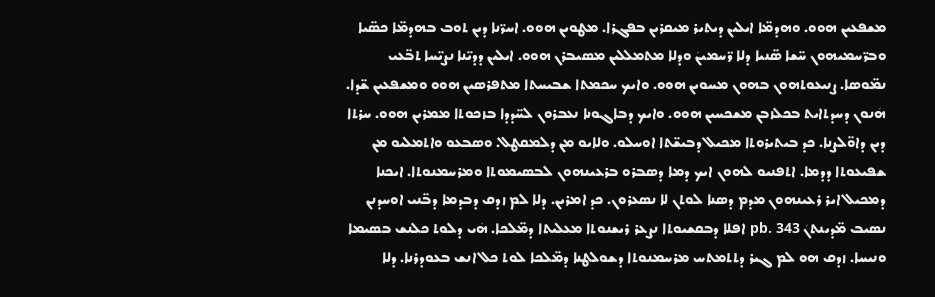ܡܫܦܥܝܢ ܗܘܘ. ܘܗܕܡ̈ܐ ܐܝܠܝܢ ܕܝܬܝܪ ܡܝܩܪܝܢ ܒܦܓܪܐ. ܡܛܘܝܢ ܗܘܘ. ܐܚܪ̈ܢܐ ܕܝܢ ܬܘܒ ܒܗܕܡ̈ܐ ܟܣ̈ܝܐ ܘܒܪ̈ܚܡܝܗܘܢ ܚ̈ܫܐ ܣ̈ܢܝܐ ܕܠܐ ܪ̈ܚܡܝܢܿ ܘܕܠܐ ܡܬܡܠܠܝܢ ܡܣܝܒܪܢ ܗܘܘ. ܐܝܠܝܢ ܕܕܝ̈ܢܐ ܢܨܝ̈ܚܐ ܬܒ̈ܥܝ ܢܡ̈ܘܣܐ. ܨܢܝܥܘܬܗܘܢ ܒܗܘܢ ܡܚܘܝܢ ܗܘܘ. ܘܐܝܟ ܚܟܡܬܐ ܫܒܝܚܬܐ ܡܬܦܪܣܝܢ ܗܘܘ ܘܡܫܦܥܝܢ ܫ̈ܕܐ. ܗܿܢܘܢ ܕܚܕܬܐܝܬ ܒܟܠܙܒܢ ܡܫܟܚܝܢ ܗܘܘ. ܘܐܝܟ ܕܒܐܓܘܢܐ ܢܥܒܪܘܢ ܠܚ̈ܕܕܐ ܒܙܟܘܬܐ ܡܡܪܝܢ ܗܘܘ. ܚܪܬܐ ܕܝܢ ܕܐܘ̈ܠܨܢܐ. ܟܕ ܒܝܬܝܪܘܬܐ ܡܟܝܠ ܕܒܝܫ̈ܬܐ ܐܘܚܠܘ. ܘܠܐܝܘ ܡܢ ܕܠܡܩܛܠ. ܘܣܒܥܘ ܘܐܬܡܠܝܘ ܡܢ ܫܦܝܥܘܬܐ ܕܕܡܐ. ܐܬܦܢܝܘ ܠܗܘܢ ܐܝܟ ܕܡܐ ܕܣܒܪܘ ܒܪܥܝܢܗܘܢ ܠܒܣܝܡܘܬܐ ܘܡܪܚܡܢܘܬܐ. ܐܝܟܢܐ ܕܡܟܝܠ ܐܝܪ ܪܥܝܢܗܘܢ ܡܕܡ ܕܣܢܐ ܠܘܬܢ ܠܐ ܢܣܥܪܘܢ. ܟܕ ܐܡܪܝܢ. ܕܠܐ ܠܡ ܙܕܩ ܕܒܕܡܐ ܕܒ̈ܢܝ ܐܘܚܕܢܢ ܢܣܝܒ ܡ̈ܕܝܢܬܢܿ pb. 343 ܐܦܠܐ ܕܒܩܫܝܘܬܐ ܢܨܥܪ ܪܝܫܢܘܬܐ ܡܥܠܝܬܐ ܕܡ̈ܠܟܐ. ܗܿܝ ܕܠܘܬ ܟܠܢܫ ܒܣܝܡܐ ܘܢܝܚܐ. ܙܕܩ ܗܘ ܠܡ ܓܝܪ ܕܬܬܡܬܚ ܡܪܚܡܢܘܬܐ ܕܫܘܠܛܢܐ ܕܡ̈ܠܟܐ ܠܘܬ ܟܠ ܐܢܫ ܒܥܘܕܪܢܐ. ܕܠܐ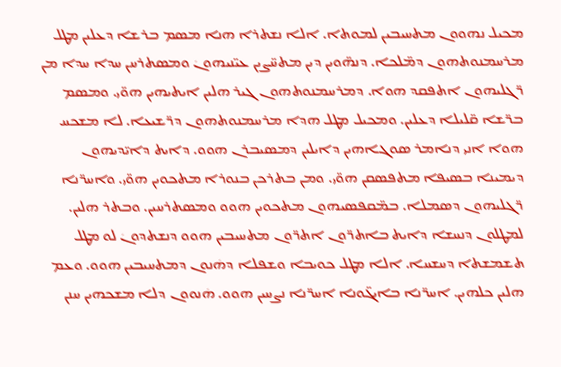ܡܟܝܠ ܢܗܘܘܢ ܡܬܚܝܒܝܢ ܠܡܘܬܐ. ܐܠܐ ܢܫܬܪܐ ܗܢܐ ܡܣܡ ܒܪܫܐ ܕܥܠܝܢ ܡܛܠ ܡܪܚܡܢܘܬܗܘܢ ܕܡ̈ܠܟܐ. ܕܢܗ̈ܘܝܢ ܕܝܢ ܡܬܚ̈ܨܝܢ ܥܝ̈ܢܝܗܘܢܿ ܘܡܣܬܪܚܢ ܚܕܐ ܚܕܐ ܡܢ ܪ̈ܓܠܝܗܘܢ ܐܬܦܩܕ ܗܘܐ. ܕܡܪܚܡܢܘܬܗܘܢ ܓܝܪ ܗܠܝܢ ܐܝܬܝܗܝܢ ܗܘ̈ܝ. ܘܡܣܡ ܒܪ̈ܫܐ ܩ̈ܠܝܠܐ ܕܥܠܝܢ. ܘܡܟܝܠ ܡܛܠ ܗܕܐ ܡܪܚܡܢܘܬܗܘܢ ܕܪ̈ܫܝܥܐ. ܠܐ ܡܫܟܚ ܗܘܐ ܐܢܝ ܕܢܐܡܪ ܣܘܓܐܗܝܢ ܕܐܝܠܝܢ ܕܡܣܝܒܪܢ ܗܘܘ. ܕܐܝܬ ܕܐܝ̈ܕܝܗܘܢ ܕܝܡܝܢܐ ܒܣܝܦܐ ܡܬܦܣܩܢ ܗܘ̈ܝ. ܘܡܢ ܒܬܪܟܢ ܒܢܘܪܐ ܡܬܟܘܝܢ ܗܘ̈ܝ. ܘܐܚܪ̈ܢܐ ܪ̈ܓܠܝܗܘܢ ܕܣܡܠܐ. ܒܡ̈ܩܦܣܝܗܘܢ ܡܬܟܘܝܢ ܗܘܘ ܘܡܣܬܪܚܝܢ. ܘܒܬܪ ܗܠܝܢ. ܠܡܛܠܘܢ ܕܢܚܫܐ ܕܐܝܬ ܒܐܬܪ̈ܘܢ ܐܬܪ̈ܘܢ ܡܬܚܝܒܝܢ ܗܘܘ ܕܢܫܬܕܘܢܿ ܠܘ ܡܛܠ ܬܫܡܫܬܐ ܕܚܫܚܐ. ܐܠܐ ܡܛܠ ܟܘܝܒܐ ܘܫܦܠܐ ܕܗܿܢܘܢ ܕܡܬܚܝܒܝܢ ܗܘܘ. ܘܥܡ ܗܠܝܢ ܟܠܗܝܢ. ܐܚܪ̈ܢܐ ܒܐܝܓ̈ܘܢܐ ܐܚܪ̈ܢܐ ܢܨܚܝܢ ܗܘܘ. ܗܿܢܘܘܢ ܕܠܐ ܡܫܟܗܝܢ ܚܢܢ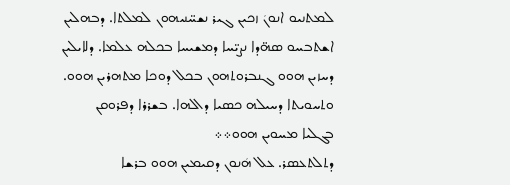ܠܡܬܢܝܘ ܐܢܘܢܿ ܙܟܝܢ ܓܝܪ ܢܫܚ̈ܢܝܗܘܢ ܠܡܠܬܐ. ܕܒܗܠܝܢ ܐܫܬܒܚܘ ܣܗ̈ܕܐ ܢܨܝ̈ܚܐ ܕܡܫܝܚܐ ܒܟܠܗ ܥܠܡܐ. ܕܠܐܝܠܝܢ ܕܚܙܝܢ ܗܘܘ ܓܢܒܪܘܬܗܘܢ ܒܟܠ ܕܘܟܐ ܡܬܗܪܝܢ ܗܘܘ. ܘܬܚܘܝܬܐ ܕܚܝܠܗ ܟܣܝܐ ܕܐܠܗܐ. ܒܫܪܪܐ ܕܦܪܘܩܢ ܒܓܠܝܐ ܡܚܘܝܢ ܗܘܘ܀܀
ܕܬܠܬܥܣܪ. ܥܠ ܗܿܢܘܢ ܕܩܝܡܝܢ ܗܘܘ ܒܪܫܐ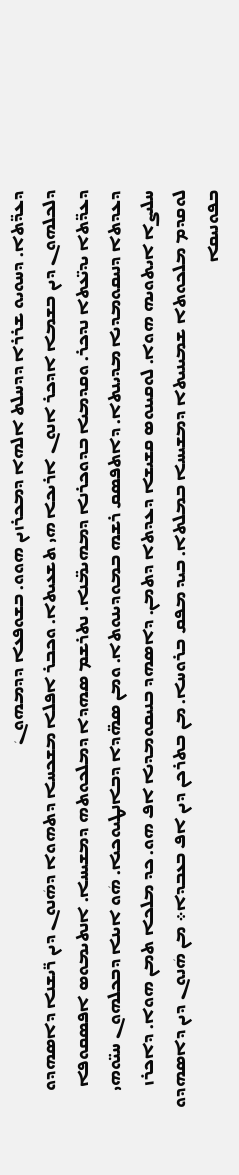ܕܥܕ̈ܬܐ. ܕܚܘܝܘ ܫܪܪܐ ܕܕܚܠܬ ܐܠܗܐ ܕܡܟܪܙܝܢ ܗܘܘ. ܒܫܘܦܥܐ ܕܕܡܗܘܢܿ
ܕܠܟܠܗܘܢ ܕܝܢ ܒܫܡܐ ܐܕܟܪ ܐܢܘܢ ܐܪܝܟܐ ܗܝ ܬܫܥܝܬܐ. ܘܟܒܪ ܐܦܠܐ ܡܫܟܚܐ ܕܬܗܘܐ ܕܗܿܢܘܢ ܕܝܢ ܪ̈ܝܫܢܐ ܕܐܣܗܕܘ ܕܥܕ̈ܬܐ ܝܕܝ̈ܥܬܐ ܢܕܟܪ. ܘܩܕܡܝܐ ܒܕܘܟܪܢܐ ܕܡܗܝܡ̈ܢܐ. ܢܬܪܫܡ ܣܗܕܐ ܕܡܠܟܘܬܗ ܕܡܫܝܚܐ. ܐܢܬܝܡܘܣ ܐܦܣܩܘܦܐ ܕܥܕܬܐ ܕܢܝܩܘܡܕܝܐ ܡܕܝܢܬܐ. ܕܐܬܦܣܩ ܪܫܗ ܒܡܘܕܝܢܘܬܐ. ܘܡܢ ܣܗ̈ܕܐ ܕܒܐܢܛܝܘܟܝܐ. ܗܿܘ ܐܝܢܐ ܕܒܟܠܗܘܢ ܚܝ̈ܘܗܝ ܚܠܝܨܐ ܐܝܬܘܝܗ ܗܘܐ. ܠܘܩܝܢܘܣ ܩܫܝܫܐ ܕܥܕܬܐ ܕܬܡܢ. ܕܐܣܗܕ ܒܢܝܩܘܡܕܝܐ ܐܦ ܗܘ. ܟܕ ܡܠܟܐ ܬܡܢ ܗܘܐ. ܕܐܟܪܙ ܠܘܩܕܡ ܡܠܟܘܬܐ ܫܡܝܢܝܬܐ ܕܡܫܝܚܐ ܒܡܠܬܐ. ܒܝܕ ܡܦܩ ܒܪܘܚܐ. ܡܢ ܒܬܪܟܢ ܕܝܢ ܐܦ ܒܥܒܕܐ܀ ܡܢ ܗܿܢܘܢ ܕܝܢ ܕܐܣܗܕܘ ܒܦܘܢܝܩܐ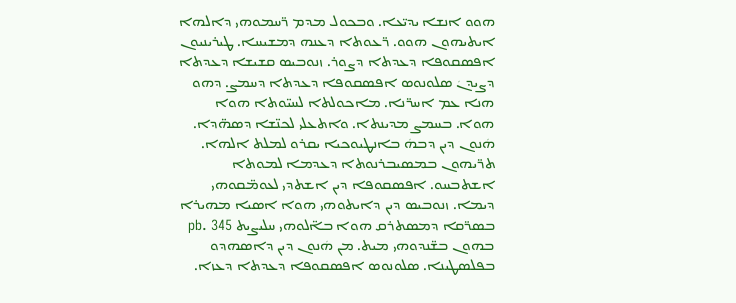ܗܘܘ ܐܢܫܐ ܝܕܝ̈ܥܐ. ܘܒܟܘܠ ܡܕܡ ܪ̈ܚܡܘܗܝ ܕܐܠܗܐ ܐܝܬܝܗܘܢ ܗܘܘ. ܪ̈ܥܘܬܐ ܕܥܢܗ ܕܡܫܝܚܐ. ܛܝܪܝܢܝܘܢ ܐܦܣܩܘܦܐ ܕܥܕܬܐ ܕܨܘܪ. ܙܢܘܒܝܣ ܩܫܝܫܐ ܕܥܕܬܐ ܕܨܝܕܢܿ ܣܠܘܢܘܣ ܐܦܣܩܘܦܐ ܕܥܕܬܐ ܕܚܡܨ. ܕܗܘ ܗܢܐ ܥܡ ܐܚܪ̈ܢܐ. ܡܐܟܘܠܬܐ ܠܚܝ̈ܘܬܐ ܗܘܐ ܗܘܐ. ܒܚܡܨ ܡܕܝܢܬܐ. ܘܐܬܥܠܝ ܠܟܢ̈ܫܐ ܕܣܗ̈ܕܐ. ܗܿܢܘܢ ܕܝܢ ܕܒܗܿ ܒܐܢܛܝܘܟܝܐ ܝܩܪܘ ܠܡܠܬ ܐܠܗܐ. ܬܪ̈ܝܗܘܢ ܒܡܣܝܒܪܢܘܬܐ ܕܥܕܡܐ ܠܡܘܬܐ ܐܫܬܒܚܘ. ܐܦܣܩܘܦܐ ܕܝܢ ܐܫܬܕܝ ܠܥܘܡ̈ܩܘܗܝ ܕܝܡܐ. ܙܢܘܒܝܣ ܕܝܢ ܕܐܝܬܘܗܝ ܗܘܐ ܐܣܝܐ ܡܗܝܪܐ ܒܣܪ̈ܩܐ ܕܡܣܬܪܩ ܗܘܐ ܒܐ̈ܠܘܗܝ ܚܠܝܨܝܬ pb. 345 ܒܗܘܢ ܒܫ̈ܢܕܘܗܝ ܡܝܬ. ܡܢ ܗܿܢܘܢ ܕܝܢ ܕܐܣܗܕܘ ܒܦܠܣܛܝܢܐ. ܣܠܘܢܘܣ ܐܦܣܩܘܦܐ ܕܥܕܬܐ ܕܥܙܐ.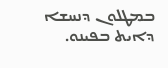ܒܡܛܠܘܢ ܕܢܚܫܐ ܕܐܝܬ ܒܦܝܢܘ.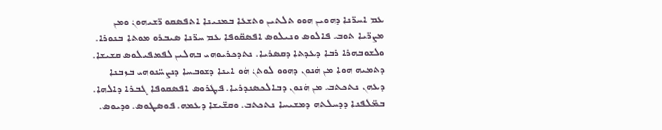ܥܡ ܐܚܪ̈ܢܐ ܕܗܘܝܢ ܗܘܘ ܬܠܬܝܢ ܘܬܫܥܐ ܒܡܢܝܢܐ ܐܬܦܣܩܘ ܪ̈ܫܝܗܘܢܿ ܘܡܢ ܡܨܪ̈ܝܐ ܬܘܒ. ܦܐܠܘܣ ܘܢܝܠܘܣ ܐܦܣܩ̈ܘܦܐ ܥܡ ܚܪ̈ܢܐ ܣܝܒܪܘ ܡܘܬܐ ܒܢܘܪܐ. ܘܠܫܘܒܗܪܐ ܪܒܐ ܕܥܕܬܐ ܕܩܣܪܝܐ. ܢܬܕܟܪܝܘܗܝ ܒܗܠܝܢ ܠܦܡܦܝܠܘܣ ܩܫܝܫܐ. ܕܬܡܝܗ ܗܘܐ ܡܢ ܗܿܢܘܢ ܕܗܘܘ ܠܘܬܢܿ ܗܿܘ ܐܝܢܐ ܕܫܘܒܚܐ ܕܢܨܚ̈ܢܘܗܝ ܒܙܒܢܐ ܕܥܗܢ ܢܬܟܬܒ. ܡܢ ܗܿܢܘܢ ܕܒܐܠܟܣܢܕܪܝܐ. ܦܛܪܘܣ ܐܦܣܩܘܦܐ ܓܒܪܐ ܕܐܠܗܐ. ܒܡ̈ܠܦܢܐ ܕܕܚܠܬܗ ܕܡܫܝܚܐ ܢܬܟܬܒ. ܘܩܫ̈ܝܫܐ ܕܥܡܗ. ܦܘܣܛܘܣ. ܘܕܝܘܣ.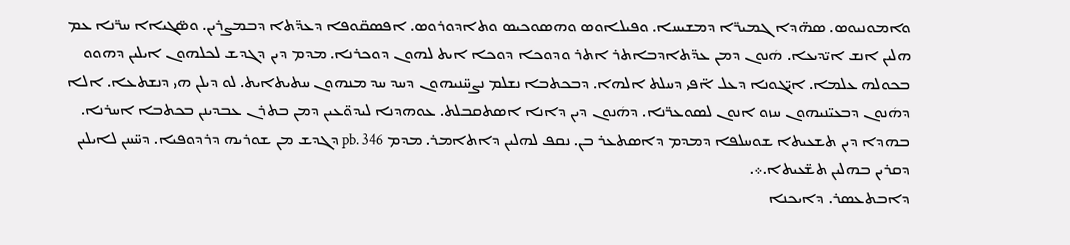ܘܐܡܘܢܝܘܣ. ܣܗ̈ܕܐ ܓܡܝܪ̈ܐ ܕܡܫܝܚܐ. ܘܦܝܠܐܘܣ ܘܗܣܘܟܝܣ ܘܬܐܕܘܪܘܣ. ܐܦܣܩ̈ܘܦܐ ܕܥܕ̈ܬܐ ܕܒܡܨܪܝܢ. ܘܣ̈ܓܝܐܐ ܚܪ̈ܢܐ ܥܡ ܗܠܝܢ ܐܢܫ ܐܝ̈ܕܝܥܐ. ܗܿܢܘܢ ܕܡܢ ܥܕ̈ܬܐܕܒܐܬܪ ܐܬܪ ܘܕܘܟܐ ܕܘܟܐ ܐܝܬ ܠܗܘܢ ܕܘܟܪܢܐ. ܡܕܡ ܕܝܢ ܕܓܕܫ ܠܟܠܗܘܢ ܐܝܠܝܢ ܕܗܘܘ ܒܟܘܠܗ ܥܠܡܐ. ܐܝ̈ܓܘܢܐ ܕܥܠ ܐ̈ܦܝ ܕܚܠܬ ܐܠܗܐ. ܕܒܟܬܒܐ ܢܫܠܡ ܢܨܚ̈ܢܝܗܘܢ ܕܚܕ ܚܕ ܡܢܗܘܢ ܚܬܝܬܐܝܬ. ܠܘ ܕܝܠܢ ܗܝ ܕܢܫܬܥܐ. ܐܠܐ ܕܗܿܢܘܢ ܕܒܥܝ̈ܢܝܗܘܢ ܚܙܘ ܐܢܘܢ ܠܣܘܥܪ̈ܢܐ. ܕܗܿܢܘܢ ܕܝܢ ܕܐܢܐ ܐܣܬܩܒܠܬ. ܥܘܗܕܢܐ ܠܝܕܘ̈ܥܝܢ ܕܡܢ ܒܬܪܢ ܥܒܕܝܢܢ ܒܟܬܒܐ ܐܚܪܢܐ. ܒܗܕܐ ܕܝܢ ܬܫܥܝܬܐ ܫܘܚܠܦܐ ܕܡܕܡ ܕܐܣܬܥܪ ܒܢ. ܢܩܦ ܠܗܠܝܢ ܕܐܬܐܡܪ. ܡܕܡ pb. 346 ܕܓܕܫ ܡܢ ܫܘܪܝܗ ܕܪܕܘܦܝܐ. ܕܚ̈ܚܢ ܠܐܝܠܝܢ ܕܩܪܝܢ ܒܗܠܝܢ ܬܫ̈ܥܝܬܐ.܀.
ܕܐܒܬܥܣܪ. ܕܐܝܟܢܐ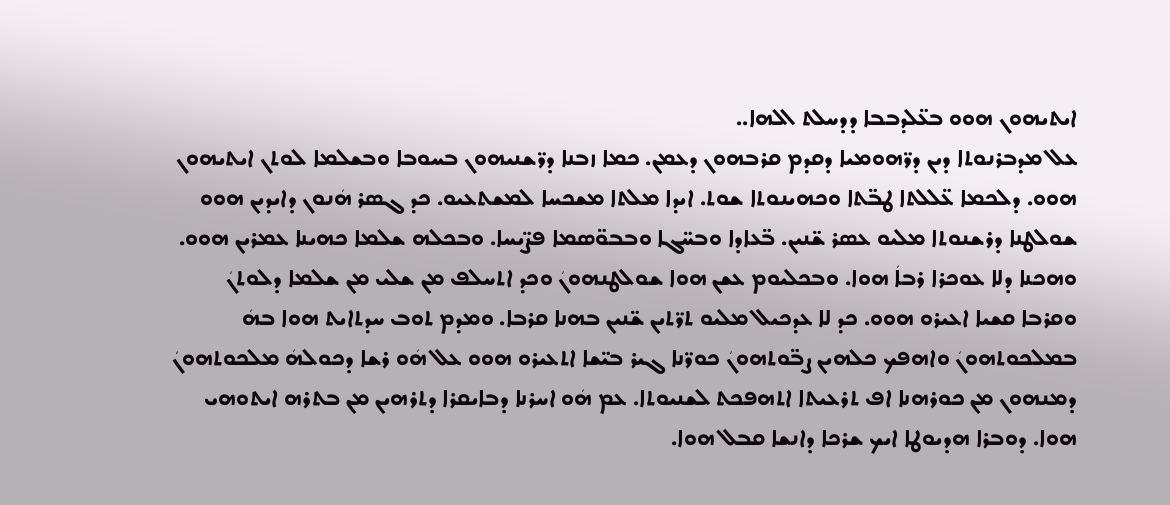ܐܝܬܝܗܘܢ ܗܘܘ ܒܥ̈ܠܕܒܒܐ ܕܕܚܠܬ ܐܠܗܐ..
ܥܠ ܡܕܒܪܢܘܬܐ ܕܝܢ ܕܪ̈ܗܘܡܝܐ ܕܩܕܡ ܩܪܒܗܘܢ ܕܥܡܢ. ܟܡܐ ܙܒܢܐ ܕܪ̈ܫܢܝܗܘܢ ܒܚܘܒܐ ܘܒܫܠܡܐ ܠܘܬܢ ܐܝܬܝܗܘܢ ܗܘܘ. ܕܠܟܡܐ ܥ̈ܠܠܬܐ ܛܒ̈ܬܐ ܘܟܗܝܢܘܬܐ ܫܘܬ. ܐܝܕܐ ܡܠܬܐ ܡܫܟܚܐ ܠܡܫܬܥܝܘ. ܟܕ ܓܣܪ ܗܿܢܘܢ ܕܐܝܕܝܢ ܗܘܘ ܫܘܠܛܢܐ ܕܪܫܢܘܬܐ ܡܠܝܘ ܥܣܪ ܫ̈ܢܝܢ. ܒ̈ܥܐܕܐ ܘܒܚ̈ܓܐ ܘܒܒܘ̈ܣܡܐ ܦܨ̈ܝܚܐ. ܘܒܟܠܗ ܫܠܡܐ ܟܗܝܢܐ ܥܡܪܝܢ ܗܘܘ. ܘܗܟܢܐ ܕܠܐ ܥܘܟܪܐ ܪܒܐܿ ܗܘܐ. ܘܒܟܠܝܘܡ ܥܫܢ ܗܘܐ ܫܘܠܛܢܗܘܢܿ ܘܟܕ ܐܬܚܠܦ ܡܢ ܫܠܝ ܡܢ ܫܠܡܐ ܕܠܘܬܢܿ ܘܩܪܒܐ ܩܫܝܐ ܐܥܝܪܘ ܗܘܘ. ܟܕ ܠܐ ܥܕܟܝܠ ܡܠܝܘ ܬܪ̈ܬܝܢ ܫ̈ܢܝܢ ܒܗܢܐ ܩܪܒܐ. ܘܡܕܡ ܬܘܒ ܚܕܬܐܝܬ ܗܘܐ ܒܗܿ ܒܡܠܟܘܬܗܘܢܿ ܘܐܗܦܟ ܟܠܗܝܢ ܨܒ̈ܘܬܗܘܢܿ ܟܘܪ̈ܢܐ ܓܝܪ ܒܝ̈ܫܐ ܐܬܥܝܪܘ ܗܘܘ ܥܠ ܗܿܘ ܪܫܐ ܕܟܘܠܗܿ ܡܠܟܘܬܗܘܢܿ ܕܡܢܗܘܢ ܡܢ ܟܘܪܗܢܐ ܐܦ ܬܪܥܝܬܐ ܐܬܗܦܟܬ ܠܫܢܝܘܬܐ. ܥܡ ܗܿܘ ܐܚܪܢܐ ܕܒܐܝܩܪܐ ܕܬܪܗܝܢ ܡܢ ܒܬܪܗ ܐܝܬܘܗܝ ܗܘܐ. ܕܘܒܪܐ ܗܕܝܘܛܐ ܐܝܟ ܫܪܟܐ ܕܐܢܫܐ ܩܒܠ ܗܘܐ.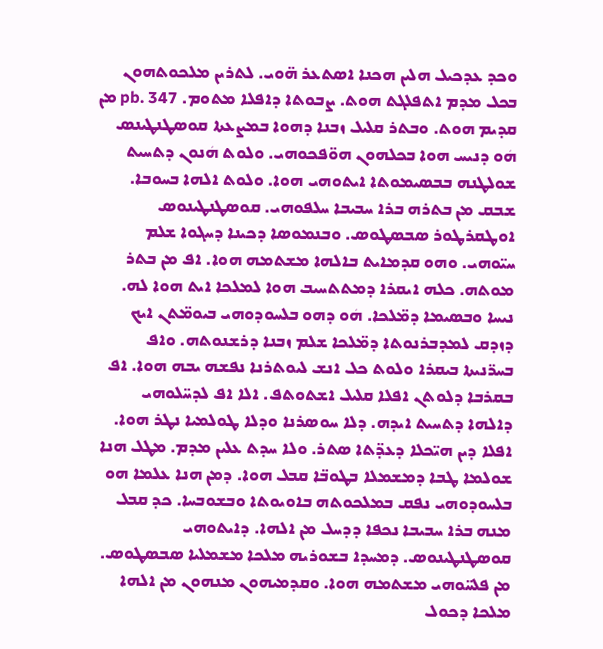ܘܟܕ ܥܕܟܝܠ ܗܠܝܢ ܗܟܢܐ ܐܣܬܥܪ ܗ̈ܘܝ. ܠܬܪܝܢ ܡܠܟܘܬܗܘܢ ܒܟܠ ܡܕܡ ܐܬܦܠܓܬ ܗܘܬ. ܨܒܘܬܐ ܕܐܦܠܐ ܡܬܘܡ. pb. 347 ܡܢ ܩܕܝܡ ܗܘܬ. ܘܒܬܪ ܩܠܝܠ ܙܒܢܐ ܕܗܘܐ ܒܡܨܥܬܐ ܩܘܣܛܢܛܝܢܣ ܗܿܘ ܕܢܝܚ ܗܘܐ ܒܟܠܗܘܢ ܗܘ̈ܦܟܘܗܝ. ܘܠܘܬ ܗܿܢܘܢ ܕܬܚܝܬ ܫܘܠܛܢܗ ܒܒܣܝܡܘܬܐ ܐܝܬܘܗܝ ܗܘܐ. ܘܠܘܬ ܐܠܗܐ ܒܚܘܒܐ. ܫܒܩ ܡܢ ܒܬܪܗ ܒܪܐ ܚܒܝܒܐ ܚܠܦܘܗܝ. ܩܘܣܛܢܛܝܢܘܣ ܐܘܛܩܪܛܘܪ ܣܒܣܛܘܣ. ܘܒܢܡܘܣܐ ܕܟܝܢܐ ܕܚܓܘܐ ܫܠܡ ܚܝ̈ܘܗܝ. ܘܗܘ ܩܕܡܐܝܬ ܒܐܠܗܐ ܡܫܬܡܗ ܗܘܐ. ܐܦ ܡܢ ܒܬܪ ܡܘܬܗ. ܟܠܗ ܐܝܩܪܐ ܕܡܬܬܚܝܒ ܗܘܐ ܠܡܠܟܐ ܐܝܬ ܗܘܐ ܠܗ. ܢܝܚܐ ܘܒܣܝܡܐ ܕܡ̈ܠܟܐ. ܗܿܘ ܕܗܘ ܒܠܚܘܕܘܗܝ ܒܝܘܡ̈ܬܢ ܐܝܟ ܕܙܕܩ ܠܡܕܒܪܢܘܬܐ ܕܡ̈ܠܟܐ ܫܠܡ ܙܒܢܐ ܕܪܫܢܘܬܗ. ܘܐܦ ܒܚܪ̈ܢܝܬܐ ܒܝܩܪܐ ܘܠܘܬ ܟܠ ܐܢܫ ܠܝܘܬܪܢܐ ܢܦܫܗ ܝܒܗ ܗܘܐ. ܐܦ ܒܩܪܒܐ ܕܠܘܬܢ ܐܦܠܐ ܩܠܝܠ ܐܫܬܘܬܦ. ܐܠܐ ܐܦ ܠܕܚ̈ܠܘܗܝ ܕܐܠܗܐ ܕܬܚܝܬ ܐܝܕܗ. ܕܠܐ ܚܘܣܪܢܐ ܘܕܠܐ ܛܘܠܡܝܐ ܢܛܪ ܗܘܐ. ܐܦܠܐ ܕܝܢ ܗܝ̈ܟܠܐ ܕܥܕ̈ܬܐ ܣܬܪ. ܘܠܐ ܚܕܬ ܥܠܝܢ ܡܕܡ. ܡܛܠ ܗܢܐ ܫܘܠܡܐ ܛܒܐ ܕܡܫܡܠܐ ܒܛܘܒ̈ܐ ܩܒܠ ܗܘܐ. ܕܡܢ ܗܢܐ ܥܠܡܐ ܗܘ ܒܠܚܘܕܘܗܝ ܢܦܩ ܒܡܠܟܘܬܗ ܒܐܘܝܘܬܐ ܘܒܫܘܒܚܐ. ܟܕ ܩܒܠ ܡܢܗ ܒܪܐ ܚܒܝܒܐ ܢܟܦܐ ܕܕܚܠ ܡܢ ܐܠܗܐ. ܕܐܝܬܘܗܝ ܩܘܣܛܢܛܝܢܘܣ. ܕܡܚܕܐ ܒܫܘܪܝܗ ܡܠܟܐ ܡܫܡܠܝܐ ܣܒܣܛܘܣ. ܡܢ ܦܠܚ̈ܘܗܝ ܡܫܬܡܗ ܗܘܐ. ܘܩܕܡܝܗܘܢ ܡܢܗܘܢ ܡܢ ܐܠܗܐ ܡܠܟܐ ܕܟܘܠ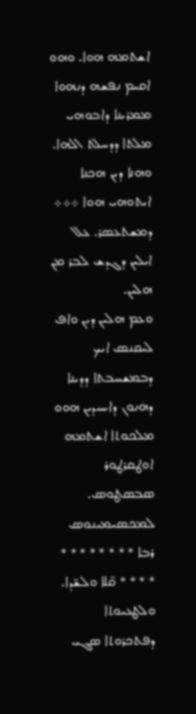ܐܫܬܡܗ ܗܘܐ. ܘܗܘ ܐܩܝܡ ܢܦܫܗ ܕܢܗܘܐ ܡܡܪܝܢܐ ܕܐܒܘܗܝ ܡܠܬܐ ܕܕܚܠܬ ܐܠܗܐ. ܘܗܢܐ ܕܝܢ ܗܟܢܐ ܐܝܬܘܗܝ ܗܘܐ ܀܀܀
ܕܡܫܬܥܣܪ. ܥܠ ܐܝܠܝܢ ܕܓܕܫ ܠܒܪ ܡܢ ܗܠܝܢ.
ܘܥܡ ܗܠܝܢ ܕܝܢ ܘܐܦ ܠܝܩܢܣ ܐܝܟ ܕܒܡܫܚܒܬܐ ܕܕܝܢܐ ܕܗܿܢܘܢ ܕܐܚܝܕܝܢ ܗܘܘ ܡܠܟܘܬܐ ܐܫܬܡܗ ܐܘܛܩܪܛܘܪ ܣܒܣܛܘܣ. ܠܡܟܣܝܡܝܢܘܣ ܪܒܐ * * * * * * * * * * * * ܩ̈ܠܐ ܘܠܫ̈ܕܐ. ܘܠܛܥܝܘܬܐ ܕܦܬܟܪܘܬܐ ܣܓܝ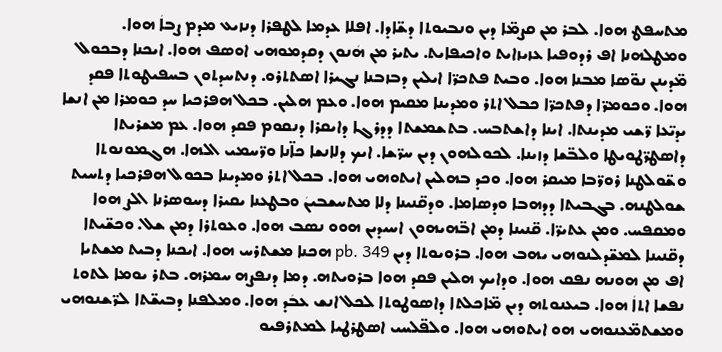ܡܬܚܦܛ ܗܘܐ. ܠܒܪ ܡܢ ܩܨܡ̈ܐ ܕܝܢ ܘܢܒܝܘܬܐ ܕܫ̈ܐܕܐ. ܐܦܠܐ ܥܕܡܐ ܠܛܦܪܐ ܕܢܙܝܥ ܡܕܡ ܨܒܐܿ ܗܘܐ. ܘܡܛܠܗܢܐ ܐܦ ܪܕܘܦܝܐ ܥܙܝܙܐܝܬ ܘܐܟܝܦܐܝܬ. ܝܬܝܪ ܡܢ ܗܿܢܘܢ ܕܩܕܡܘܗܝ ܐܘܣܦ ܗܘܐ. ܐܝܟܢܐ ܕܒܟܘܠ ܡ̈ܕܝܢܢ ܢܘ̈ܣܐ ܡܒܢܐ ܗܘܐ. ܘܒܝܬ ܦܬܟܪ̈ܐ ܐܝܠܝܢ ܕܒܙܒܢܐ ܢܓܝܪܐ ܐܣܬܬܪܘ. ܕܢܬܚܕܬܘܢ ܒܚܦܝܛܘܬܐ ܦܩܕ ܗܘܐ. ܘܟܘܡܪ̈ܐ ܕܦܬܟܪ̈ܐ ܟܒܠ ܐܬܪ ܘܡܕܝܢܐ ܡܩܝܡ ܗܘܐ. ܘܥܡ ܗܠܝܢ. ܒܟܠ ܗܦܪܟܝܐ ܚܕ ܟܘܡܪܐ ܡܢ ܐܢܫܐ ܝܕܝ̈ܥܐ ܪ̈ܫܝ ܡܕܝܢܬܐ. ܐܝܢܐ ܕܐܫܬܒܚ. ܒܬܫܡܫܬܐ ܕܕܪܓܐ ܕܐܝܩܪܐ ܕܢܩܘܡ ܦܩܕ ܗܘܐ. ܥܡ ܡܫܪܝܬܐ ܕܐܣܛܪ̈ܛܘܝܛܐ ܘܠܒ̈ܫܐ ܕܙܝܢܐ. ܠܟܘܠܗܘܢ ܕܝܢ ܚܪ̈ܫܐ. ܐܝܟ ܕܠܐܢܫܐ ܟܐ̈ܢܐ ܘܪ̈ܚܡܝ ܐܠܗܐ. ܗܓܡܘܢܘܬܐ ܘܫ̈ܘܠܛܢܐ ܪܘܪ̈ܒܐ ܡܝܩܪ ܗܘܐ. ܘܟܕ ܒܗܠܝܢ ܐܝܬܘܗܝ ܗܘܐ. ܒܟܠ ܐܬܪ ܘܡܕܝܢܐ ܒܟܘܠ ܗܦܪܟܝܐ ܕܬܚܝܬ ܫܘܠܛܢܗ. ܒܓܒܝܬܐ ܕܕܗܒܐ ܘܕܣܐܡܐ. ܘܕܩ̈ܢܝܢܐ ܕܠܐ ܡܬܚܫܒܝܢܿ ܘܒܛܥܢܐ ܝܩܝܪܐ ܕܚܘܣܪܢܐ ܐܠܨ ܗܘܐ ܘܡܩܦܚ. ܘܡܢ ܥܬܝܪ̈ܐ. ܩ̈ܢܝܢܐ ܕܡܢ ܐܒ̈ܗܝܗܘܢ ܐܚܝܕܝܢ ܗܘܘ ܢܣܒ ܗܘܐ. ܘܥܘܬܪܐ ܕܡܢ ܫܠ. ܘܟܫ̈ܝܬܐ ܕܩ̈ܢܝܢܐ ܠܡܫ̈ܕܠܢܘܗܝ ܝܗܒ ܗܘܐ. ܒܪܘܝܘܬܐ ܕܝܢ pb. 349 ܗܟܢܐ ܡܫܬܪܚ ܗܘܐ. ܐܝܟܢܐ ܕܒܝܬ ܡܫܬܝܐ ܐܦ ܡܢ ܗܘܢܗ ܢܦܩ ܗܘܐ. ܘܕܐܝܟ ܗܠܝܢ ܦܩܕ ܗܘܐ ܒܪܘܝܬܗ. ܕܡܐ ܕܢܦܨܗ ܚܡܪܗ. ܒܬܪ ܝܘܡܐ ܠܬܘܬ ܢܦܫܐ ܐܬܐܿ ܗܘܐ. ܒܝܥܢܘܬܗ ܕܝܢ ܡ̈ܐܟܠܬܐ ܕܐܣܘܛܘܬܐ ܠܟܠ ܐܢܫ ܥܒܿܕ ܗܘܐ. ܘܡܠܦܢܐ ܕܒܝܫ̈ܬܐ ܠܪ̈ܫܢܘܗܝ ܘܡܫܬܡ̈ܥܢܘܗܝ ܗܘ ܐܝܬܘܗܝ ܗܘܐ. ܘܠܦ̈ܠܚܝ ܐܣܛܪܛܝܐ ܠܡܬܪܦܝܘ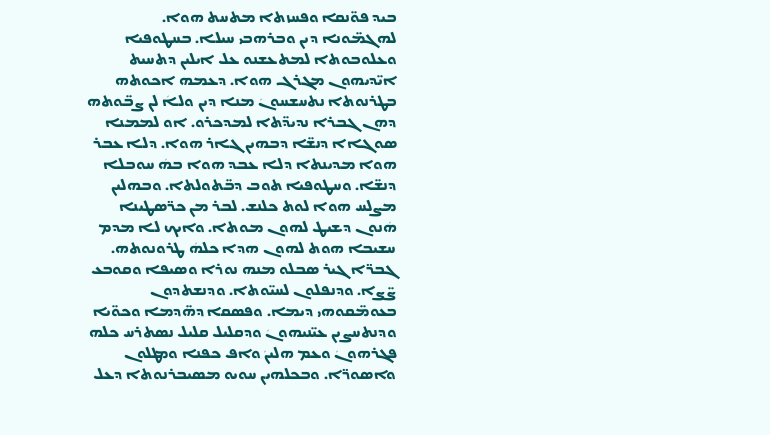ܒܝܕ ܦܘ̈ܢܩܐ ܘܦܚܙܬܐ ܡܬܚܬ ܗܘܐ. ܠܗܓܡ̈ܘܢܐ ܕܝܢ ܘܒܪܗܒܝ ܚܝܠܐ. ܒܚܛܘܦܝܐ ܘܥܠܘܒܘܬܐ ܠܡܬܥܫܢܘ ܥܠ ܐܝܠܝܢ ܕܬܚܝܬ ܐܝ̈ܕܝܗܘܢ ܡܓܪܓ ܗܘܐ. ܕܥܡܗ ܐܟܘܬܗ ܒܛܪܢܘܬܐ ܢܬܚܫܚܘܢܿ ܡܢܐ ܕܝܢ ܘܠܐܿ ܠܢ ܨܒ̈ܘܬܗ ܕܗܢ ܓܒܪܐ ܢܕܝܕ̈ܬܐ ܠܡܕܟܪܘ. ܐܘ ܠܡܡܢܐ ܣܘܓܐܐ ܕܢܫ̈ܐ ܕܒܗܝܢ ܓܐܪ ܗܘܐ. ܕܠܐ ܥܒܪ ܗܘܐ ܡܕܝܢܬܐ ܕܠܐ ܥܒܕ ܗܘܐ ܒܗܿ ܚܘܒܠܐ ܕܢܫ̈ܐ. ܘܚܛܘܦܝܐ ܬܘܒ ܕܒ̈ܬܘܠܬܐ. ܘܒܗܠܝܢ ܡܨܠܚ ܗܘܐ ܠܘܬ ܟܠܢܫ. ܠܒܪ ܡܢ ܟܪ̈ܣܛܝܢܐ ܗܿܢܘܢ ܕܫܝܛ ܠܗܘܢ ܡܘܬܐ. ܘܐܝܟ ܠܐ ܡܕܡ ܚܫܝܒܐ ܗܘܬ ܠܗܘܢ ܗܕܐ ܟܠܗܿ ܛܪܘܢܘܬܗ. ܓܒܪ̈ܐ ܓܝܪ ܣܒܠܘ ܡܢܗ ܢܘܪܐ ܘܣܝܦܐ ܘܩܘܒܥ ܨ̈ܨܐ. ܘܕܢܦܠܘܢ ܠܚܝ̈ܘܬܐ. ܘܕܢܫܬܕܘܢ ܒܥܘܡ̈ܩܘܗܝ ܕܝܡܐ. ܘܦܣܩܐ ܕܗ̈ܕܡܐ ܘܟܘ̈ܝܐ ܘܕܢܬܚܨܝܢ ܥܝ̈ܢܝܗܘܢܿ ܘܕܩܠܝܠ ܩܠܝܠ ܢܣܬܪܚ ܟܠܗ ܦܓܪܗܘܢܿ ܘܥܡ ܗܠܝܢܿ ܘܐܦ ܟܦܢܐ ܘܡܛܠܘܢ ܘܐܣܘܪ̈ܐ. ܘܒܟܠܗܝܢ ܚܘܝܘ ܡܣܝܒܪܢܘܬܐ ܕܥܠ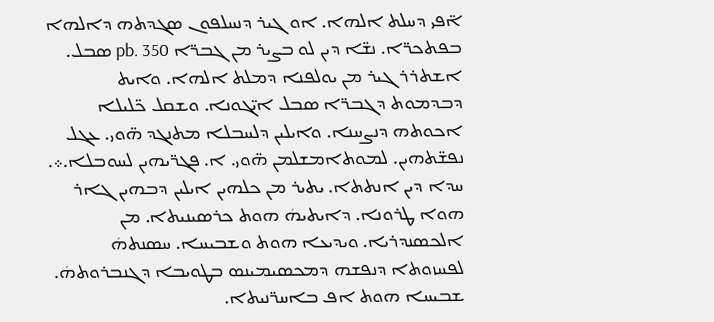ܐ̈ܦܝ ܕܚܠܬ ܐܠܗܐ. ܐܘ ܓܝܪ ܕܢܚܠܦܘܢ ܣܓܕܬܗ ܕܐܠܗܐ ܒܦܬܟܪ̈ܐ. ܢܫ̈ܐ ܕܝܢ ܠܘ ܒܨܝܪ ܡܢ ܓܒܪ̈ܐ pb. 350 ܣܒܠ. ܐܫܬܪܪ ܓܝܪ ܡܢ ܝܘܠܦܢܐ ܕܡܠܬ ܐܠܗܐ. ܘܐܝܬ ܕܒܕܡܘܬ ܕܓܒܪ̈ܐ ܣܒܠ ܐܝ̈ܓܘܢܐ. ܘܫܩܠ ܟ̈ܠܝܠܐ ܐܟܘܬܗ ܕܢܨܚܢܐ. ܘܐܝܠܝܢ ܕܠܚܒܠܐ ܡܬܢܓܕ ܗ̈ܘܝ. ܥܓܠ ܢܦܫ̈ܬܗܝܢ. ܠܡܘܬܐܡܫܠܡܢ ܗ̈ܘܝ. ܐ. ܦܓܪ̈ܝܗܝܢ ܠܚܘܒܠܐ.܀. ܚܕܐ ܕܝܢ ܐܢܬܬܐ. ܝܬܝܪ ܡܢ ܟܠܗܝܢ ܐܝܠܝܢ ܕܒܗܝܢ ܓܐܪ ܗܘܐ ܛܪܘܢܐ. ܕܐܝܬܝܗܿ ܗܘܬ ܟܪܣܝܢܝܬܐ. ܡܢ ܐܠܟܣܢܕܪܝܐ. ܘܝܕܝܥܐ ܗܘܬ ܘܫܒܝܚܐ. ܚܣܢܬܗܿ ܠܦܚܙܘܬܐ ܕܢܦܫܗ ܕܡܟܣܝܡܝܢܣ ܒܛܘܝܒܐ ܕܓܢܒܪܘܬܗܿ. ܫܒܝܚܐ ܗܘܬ ܐܦ ܒܐܚܪ̈ܢܝܬܐ.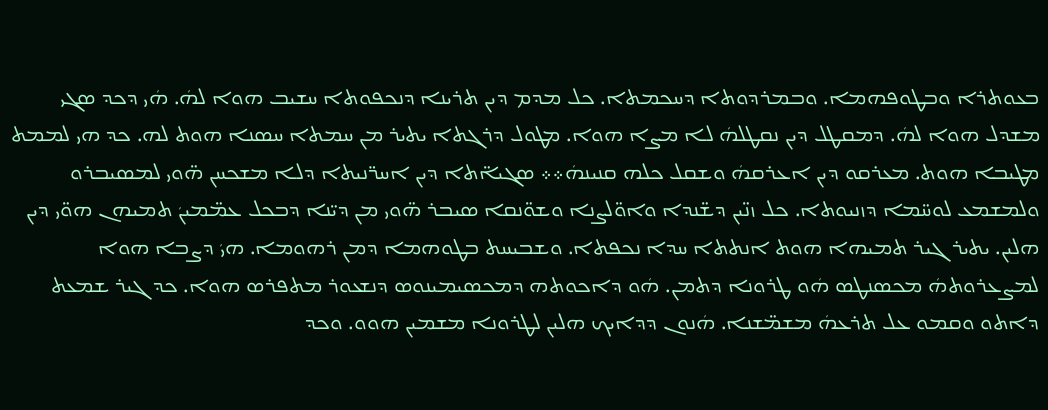ܒܥܘܬܪܐ ܘܒܛܘܦܗܡܐ. ܘܒܡܪܕܘܬܐ ܕܚܟܡܬܐ. ܟܠ ܡܕܡ ܕܝܢ ܬܪܝܢܐ ܕܢܟܦܘܬܐ ܚܫܝܒ ܗܘܐ ܠܗܿ. ܗܿܝ ܕܟܕ ܣܓܝ ܡܫܕܠ ܗܘܐ ܠܗܿ. ܕܡܩܛܠ ܕܝܢ ܢܩܛܠܗܿ ܠܐ ܡܨܐ ܗܘܐ. ܡܛܘܠ ܕܪܓܬܐ ܝܬܝܪ ܡܢ ܚܡܬܐ ܚܣܢܐ ܗܘܬ ܠܗ. ܟܕ ܗܝ ܠܡܡܬ ܡܛܝܒܐ ܗܘܬ. ܡܥܪܩܘ ܕܝܢ ܐܥܪܩܗܿ ܘܫܩܠ ܟܠܗ ܩܢܝܢܗܿ܀܀ ܣܓܝܐ̈ܬܐ ܕܝܢ ܐܚܪ̈ܢܝܬܐ ܕܠܐ ܡܫܟܚܢ ܗ̈ܘܝ ܠܡܣܝܒܪܘ ܘܠܡܫܡܥ ܠܘܚ̈ܡܐ ܕܙܢܝܘܬܐ. ܟܠ ܙܢ̈ܝܢ ܕܫ̈ܢܕܐ ܘܐܘ̈ܠܨܢܐ ܘܫܘ̈ܢܩܐ ܣܝܒܪ ܗ̈ܘܝ ܡܢ ܕܝ̈ܢܐ ܕܒܟܠ ܥܡ̈ܡܝܢܿ ܬܡܝܗܢ ܗܘ̈ܝ ܕܝܢ ܗܠܝܢ. ܝܬܝܪ ܓܝܪ ܬܡܝܗܐ ܗܘܬ ܐܢܬܬܐ ܚܕܐ ܢܟܦܬܐ. ܘܫܒܝܚܬ ܒܛܘܗܡܐ ܕܡܢ ܪܗܘܡܐ. ܗܝܿ ܕܨܒܐ ܗܘܐ ܠܡܨܥܪܘܬܗܿ ܡܟܣܢܛܣ ܗܿܘ ܛܪܘܢܐ ܕܬܡܢ. ܗܿܘ ܕܐܟܘܬܗ ܕܡܟܣܝܡܝܢܘܣ ܕܢܫܥܘܪ ܡܬܦܪܣ ܗܘܐ. ܟܕ ܓܝܪ ܫܡܥܬ ܕܐܬܘ ܘܩܡܘ ܥܠ ܬܪܥܗܿ ܡܫܡ̈ܫܢܐ. ܗܿܢܘܢ ܕܕܐܝܟ ܗܠܝܢ ܠܛܪܘܢܐ ܡܫܡܝܢ ܗܘܘ. ܘܟܕ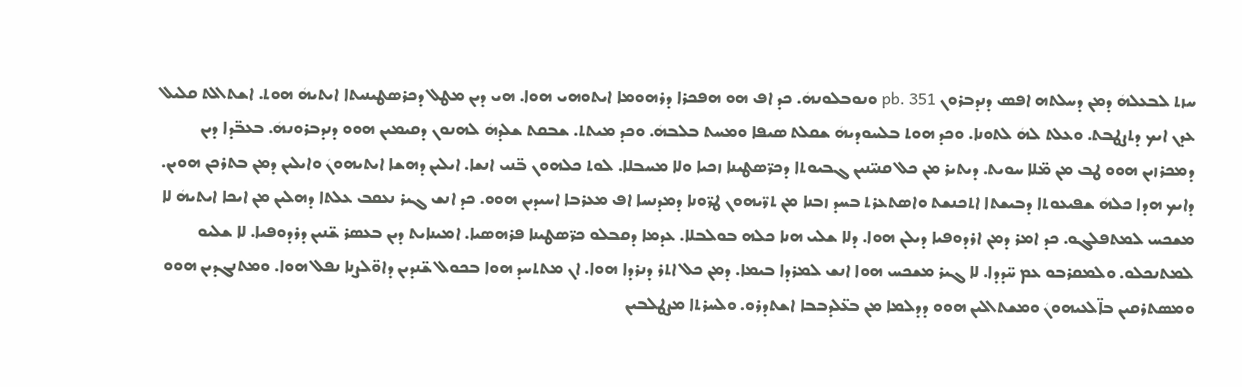ܚܙܬ ܠܒܥܠܗܿ ܕܡܢ ܕܚܠܬܗ ܐܦܣ ܕܢܕܒܪܘܢ pb. 351 ܘܢܘܒܠܘܢܗܿ. ܟܕ ܐܦ ܗܘ ܗܦܟܪܐ ܕܪܗܘܡܐ ܐܝܬܘܗܝ ܗܘܐ. ܗܝ ܕܝܢ ܡܛܠ ܕܟܪܣܛܝܢܝܬܐ ܐܝܬܝܗܿ ܗܘܬ. ܐܫܬܐܠܬ ܩܠܝܠ ܥܕܢ ܐܝܟ ܕܬܨܛܒܬ. ܘܥܠܬ ܠܗܿ ܠܬܘܢܐ. ܘܟܕ ܗܘܬ ܒܠܚܘܕܝܗܿ ܫܩܠܬ ܣܝܦܐ ܘܡܚܬ ܒܠܒܗܿ. ܘܟܕ ܡܝܬܬ. ܫܒܩܬ ܫܠܕܗܿ ܠܗܢܘܢ ܕܩܝܡܝܢ ܗܘܘ ܕܢܕܒܪܘܢܗܿ. ܒܥܒ̈ܕܐ ܕܝܢ ܕܡܟܪܙܝܢ ܗܘܘ ܛܒ ܡܢ ܡ̈ܠܐ ܚܘܝܬ. ܕܝܬܝܪ ܡܢ ܟܠ ܩܢܝ̈ܢܝܢ ܓܒܝܘܬܐ ܕܟܪ̈ܣܛܝܢܐ ܙܟܝܐ ܘܠܐ ܡܚܒܠܐ. ܠܘܬ ܟܠܗܘܢ ܒ̈ܢܝ ܐܢܫܐ. ܐܝܠܝܢ ܕܗܫܐ ܐܝܬܝܗܘܢܿ ܘܐܝܠܝܢ ܕܡܢ ܒܬܪܟܢ ܗܘܝܢ. ܕܐܝܟ ܗܕܐ ܟܠܗܿ ܫܦܝܥܘܬܐ ܕܒܝܫܬܐ ܐܬܟܢܫܬ ܘܐܣܬܥܪܬ ܒܚܕ ܙܒܢܐ ܡܢ ܬܪ̈ܝܗܘܢ ܛܪ̈ܘܢܐ ܕܡܕܢܚܐ ܐܦ ܡܥܪܒܐ ܐܚܝܕܝܢ ܗܘܘ. ܟܕ ܐܢܫ ܓܝܪ ܢܥܩܒ ܥܠܬܐ ܕܗܠܝܢ ܡܢ ܐܝܟܐ ܐܝܬܝܗܿ ܠܐ ܡܫܟܚ ܠܡܬܦܠܓܘ. ܟܕ ܐܡܪ ܕܡܢ ܐܪܕܘܦܝܐ ܕܝܠܢ ܗܘܐ. ܕܠܐ ܫܠܝ ܗܢܐ ܟܠܗ ܒܘܠܒܠܐ. ܥܕܡܐ ܕܩܒܠܘ ܟܪ̈ܣܛܝܢܐ ܦܪܗܣܝܐ. ܐܡܝܢܐܝܬ ܕܝܢ ܒܥܣܪ ܫ̈ܢܝܢ ܕܪܕܘܦܝܐ. ܠܐ ܫܠܝܘ ܠܡܬܢܟܠܘ. ܘܠܡܩܪܒܘ ܥܡ ܚ̈ܕܕܐ. ܠܐ ܓܝܪ ܡܫܟܚ ܗܘܐ ܐܢܫ ܠܡܪܕܐ ܒܝܡܐ. ܕܡܢ ܟܠ ܐܬܪ ܕܢܪܕܐ ܗܘܐ. ܐܢ ܡܬܬܚܕ ܗܘܐ ܒܟܘܠ ܫ̈ܢܕܝܢ ܕܐܘ̈ܠܨܢܐ ܢܦܠ ܗܘܐ. ܘܡܬܢܓܕܝܢ ܗܘܘ ܘܡܣܬܪܩܝܢ ܒܐ̈ܠܥܝܗܘܢܿ ܘܡܫܬܐܠܝܢ ܗܘܘ ܕܕܠܡܐ ܡܢ ܒܥ̈ܠܕܒܒܐ ܐܫܬܕܪܘ. ܘܠܚܪܬܐ ܡܨܛܠܒܝܢ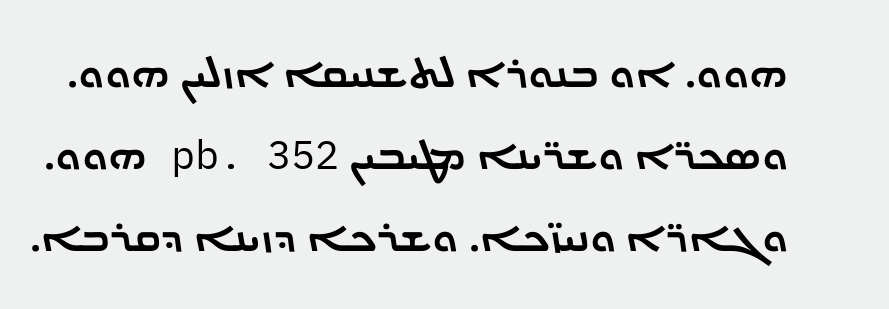ܗܘܘ. ܐܘ ܒܢܘܪܐ ܠܬܫܢܝܩܐ ܐܙܠܝܢ ܗܘܘ. ܘܣܟܪ̈ܐ ܘܫܪ̈ܝܢܐ ܡܛܝܒܝܢ pb. 352 ܗܘܘ. ܘܓܐܪ̈ܐ ܘܢܝܙ̈ܟܐ. ܘܫܪܟܐ ܕܙܝܢܐ ܕܩܪܒܐ.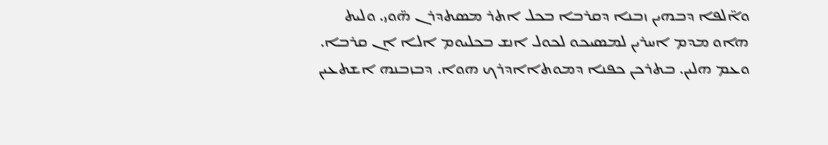ܘܐ̈ܠܦܐ ܕܒܗܝܢ ܙܒܢܐ ܕܩܪܒܐ ܒܟܠ ܐܬܪ ܡܣܬܕܪܢ ܗ̈ܘܝ. ܘܠܝܬ ܗܐܘ ܡܕܡ ܐܚܪܝܢ ܠܡܣܝܟܘ ܠܟܘܠ ܐܢܫ ܒܟܠܝܘܡ ܐܠܐ ܐܢ ܩܪܒܐ. ܘܥܡ ܗܠܝܢ. ܒܬܪܟܢ ܟܦܢܐ ܕܡܘܬܐܐܕܪܟ ܗܘܐ. ܕܒܙܒܢܗ ܐܫܬܥܝܢ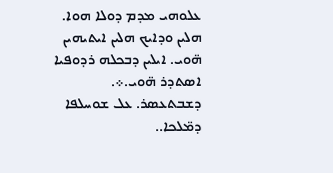ܥܠܘܗܝ ܡܕܡ ܕܘܠܐ ܗܘܐ. ܗܠܝܢ ܘܕܐܝܟ ܗܠܝܢ ܐܝܬܝܗܝܢ ܗ̈ܘܝ. ܐܝܠܝܢ ܕܒܟܠܗ ܪܕܘܦܝܐ ܐܣܬܕܪ ܗ̈ܘܝ.܀.
ܕܫܒܬܥܣܪ. ܥܠ ܫܘܚܠܦܐ ܕܡ̈ܠܟܐ..